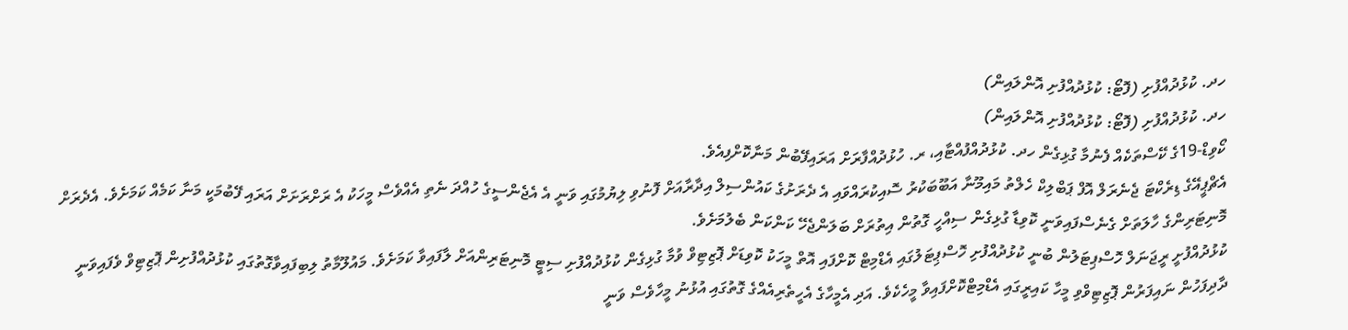ހދ. ކުޅުދުއްފުށި (ފޮޓޯ: ކުޅުދުއްފުށި އޮންލައިން)
ހދ. ކުޅުދުއްފުށި (ފޮޓޯ: ކުޅުދުއްފުށި އޮންލައިން)
ކޯވިޑް-19ގެ ކޭސްތަކެއް ފެނުމާ ގުޅިގެން ހދ. ކުޅުދުއްފުއްޓާއި، ރ. ހުޅުދުއްފާރަށް އަރައިފޭބުން މަނާކޮށްފިއެވެ.
އެޗްޕީއޭގެ ޑިރެކްޓަ ޖެނެރަލް އޮފް ޕަބްލިކް ހެލްތު މައިމޫނާ އަބޫބަކުރު ސޮއިކުރައްވައި އެ ދެރަށުގެ ކައުންސިލް އިދާރާއަށް ފޮނުވި ލިޔުމުގައި ވަނީ އެ އެޖެންސީގެ ހުއްދަ ނެތި އެއްވެސް މީހަކު އެ ރަށްރަށަށް އަރައި ފޭބުމަކީ މަނާ ކަމެއް ކަމަށެވެ. އެދެރަށް މޮނިޓަރިންގެ ހާލަތަށް ގެނެސްފައިވަނީ ކޮވިޑާ ގުޅިގެން ސިއްހީ ގޮތުން އިތުރަށް ބަލަންޖެހޭ ކަންކަން ބެލުމަށެވެ.
ކުޅުދުއްފުށީ ރީޖަނަލް ހޮސްޕިޓަލުން ބުނީ ކުޅުދުއްފުށި ހޮސްޕިޓަލުގައި އެޑްމިޓް ކޮށްފައި އޮތް މީހަކު ކޮވިޑަށް ޕޮޒިޓިވް ވުމާ ގުޅިގެން ކުޅުދުއްފުށި ސިޓީ މޮނިޓަރިންއަށް ލާފައިވާ ކަމަށެވެ. މައުލޫމާތު ލިބިފައިވާގޮތުގައި ކުޅުދުއްފުށިން ޕޮޒިޓިވް ވެފައިވަނީ ދާދިފަހުން ނައިފަރުން ޕޮޒިޓިވްވި މީހާ ކައިރީގައި އެޑްމިޓްކޮށްފައިވާ މީހެކެވެ. އަދި އެމީހާގެ އެހީތެރިއެއްގެ ގޮތުގައި އުޅުނު މީހާވެސް ވަނީ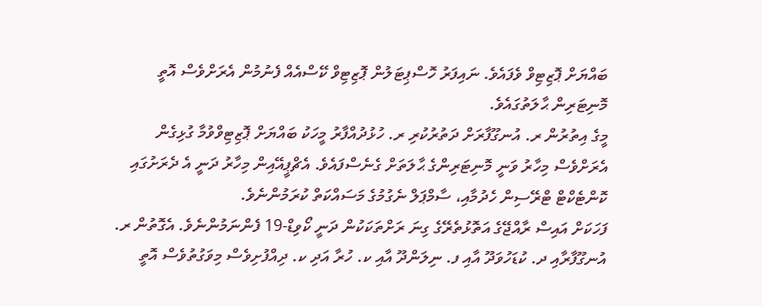ބައްޔަށް ޕޮޒިޓިވް ވެފައެވެ. ނައިފަރު ހޮސްޕިޓަލުން ޕޮޒިޓިވް ކޭސްއެއް ފެނުމުން އެރަށްވެސް އޮތީ މޮނިޓަރިން ޙާލަތުގައެވެ.
މީގެ އިތުރުން ރ. އުނގޫފާރަށް ދަތުރުކުރި ރ. ހުޅުދުއްފާރު މީހަކު ބައްޔަށް ޕޮޒިޓިވްވުމާ ގުޅިގެން އެރަށްވެސް މިހާރު ވަނީ މޮނިޓަރިންގެ ޙާލަތަށް ގެނެސްފައެވެ. އެޗްޕީއޭއިން މިހާރު ދަނީ އެ ދެރަށުގައި ކޮންޓެކްޓް ޓްރޭސިން ހެދުމާއި، ސާމްޕަލް ނެގުމުގެ މަސައްކަތް ކުރަމުންނެވެ.
ފަހަކަށް އައިސް ރާއްޖޭގެ އަތޮޅުތެރޭގެ ގިނަ ރަށްތަކަކުން ދަނީ ކޯވިޑް-19 ފެންނަމުންނެވެ. އެގޮތުން ރ. އުނގޫފާރާއި ދ. ކުޑަހުވަދޫ އާއި ފ. ނިލަންދޫ އާއި ކ. ހުރާ އަދި ކ. ދިއްފުށިވެސް މިވަގުތުވެސް އޮތީ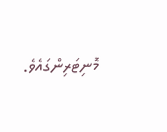މޮނިޓަރިންގައެވެ.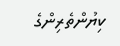ކިޔުންތެރިންގެ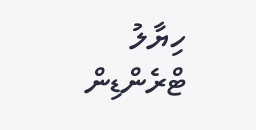ހިޔާލު
ޓްރެންޑިން